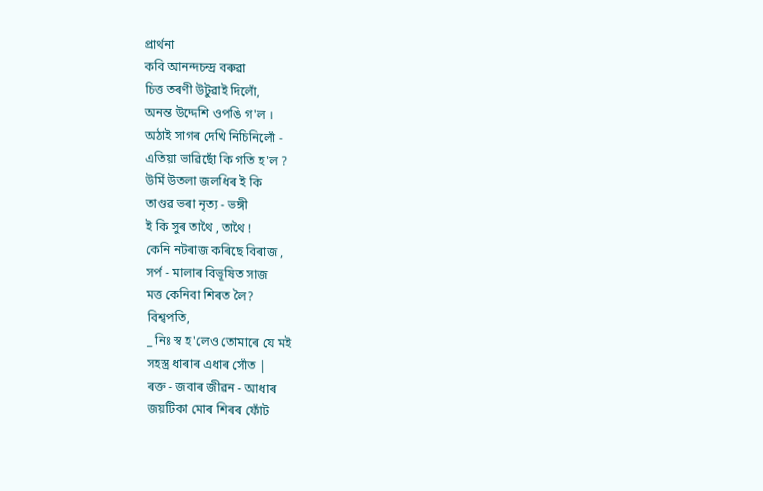প্রার্থনা
কবি আনন্দচন্দ্ৰ বৰুৱা
চিত্ত তৰণী উটুৱাই দিলোঁ,
অনন্ত উদ্দেশি ওপঙি গ'ল ।
অঠাই সাগৰ দেখি নিচিনিলোঁ -
এতিয়া ভাৱিছোঁ কি গতি হ'ল ?
উৰ্মি উতলা জলধিৰ ই কি
তাণ্ডৱ ভৰা নৃত্য - ভঙ্গী
ই কি সুৰ তাথৈ , তাথৈ !
কেনি নটৰাজ কৰিছে বিৰাজ ,
সৰ্প - মালাৰ বিভূষিত সাজ
মত্ত কেনিবা শিৰত লৈ?
বিশ্বপতি,
_ নিঃ স্ব হ'লেও তোমাৰে যে মই
সহস্ত্ৰ ধাৰাৰ এধাৰ সোঁত |
ৰক্ত - জবাৰ জীৱন - আধাৰ
জয়টিকা মোৰ শিৰৰ ফোঁট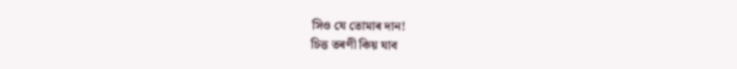সিও যে তোমাৰ দান!
চিত্ত তৰণী কিয় যাব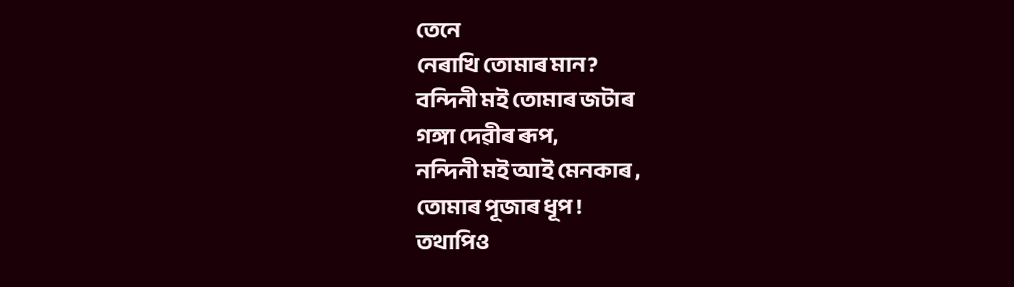তেনে
নেৰাখি তোমাৰ মান?
বন্দিনী মই তোমাৰ জটাৰ
গঙ্গা দেৱীৰ ৰূপ,
নন্দিনী মই আই মেনকাৰ ,
তোমাৰ পূজাৰ ধূপ !
তথাপিও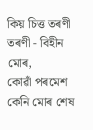কিয় চিত্ত তৰণী
তৰণী - বিহীন মোৰ,
কোৱাঁ পৰমেশ কেনি মোৰ শেষ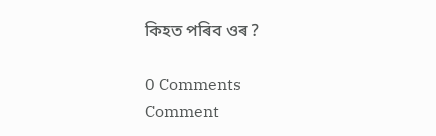কিহত পৰিব ওৰ ?

0 Comments
Comment